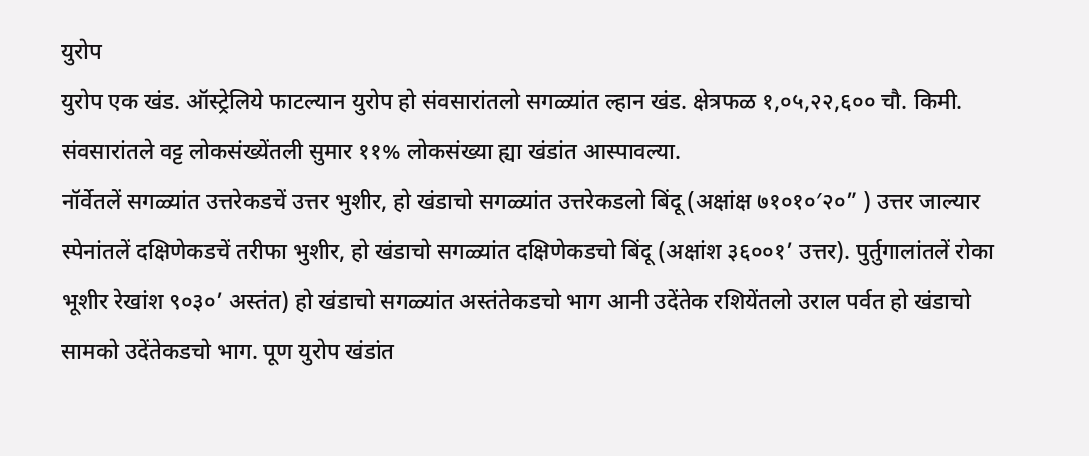युरोप
युरोप एक खंड. ऑस्ट्रेलिये फाटल्यान युरोप हो संवसारांतलो सगळ्यांत ल्हान खंड. क्षेत्रफळ १,०५,२२,६०० चौ. किमी. संवसारांतले वट्ट लोकसंख्येंतली सुमार ११% लोकसंख्या ह्या खंडांत आस्पावल्या.
नॉर्वेतलें सगळ्यांत उत्तरेकडचें उत्तर भुशीर, हो खंडाचो सगळ्यांत उत्तरेकडलो बिंदू (अक्षांक्ष ७१०१०′२०” ) उत्तर जाल्यार स्पेनांतलें दक्षिणेकडचें तरीफा भुशीर, हो खंडाचो सगळ्यांत दक्षिणेकडचो बिंदू (अक्षांश ३६००१’ उत्तर). पुर्तुगालांतलें रोका भूशीर रेखांश ९०३०’ अस्तंत) हो खंडाचो सगळ्यांत अस्तंतेकडचो भाग आनी उदेंतेक रशियेंतलो उराल पर्वत हो खंडाचो सामको उदेंतेकडचो भाग. पूण युरोप खंडांत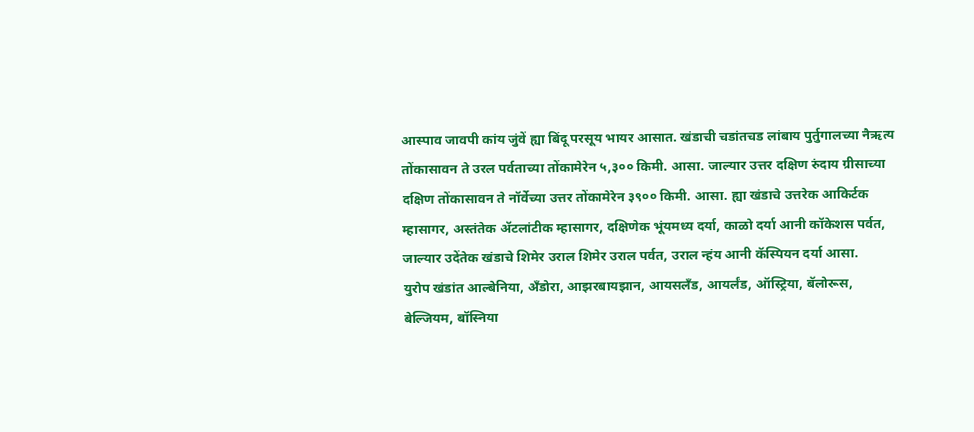आस्पाव जावपी कांय जुंवें ह्या बिंदू परसूय भायर आसात. खंडाची चडांतचड लांबाय पुर्तुगालच्या नैऋत्य तोंकासावन ते उरल पर्वताच्या तोंकामेरेन ५,३०० किमी. आसा. जाल्यार उत्तर दक्षिण रुंदाय ग्रीसाच्या दक्षिण तोंकासावन ते नॉर्वेच्या उत्तर तोंकामेरेन ३९०० किमी. आसा. ह्या खंडाचे उत्तरेक आकिर्टक म्हासागर, अस्तंतेक ॲटलांटीक म्हासागर, दक्षिणेक भूंयमध्य दर्या, काळो दर्या आनी कॉकेशस पर्वत, जाल्यार उदेंतेक खंडाचे शिमेर उराल शिमेर उराल पर्वत, उराल न्हंय आनी कॅस्पियन दर्या आसा.
युरोप खंडांत आल्बेनिया, अँडोरा, आझरबायझान, आयसलँड, आयर्लंड, ऑस्ट्रिया, बॅलोरूस, बेल्जियम, बॉस्निया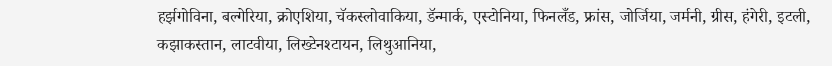हर्झगोविना, बल्गेरिया, क्रोएशिया, चॅकस्लोवाकिया, डॅन्मार्क, एस्टोनिया, फिनलँड, फ्रांस, जोर्जिया, जर्मनी, ग्रीस, हंगेरी, इटली, कझाकस्तान, लाटवीया, लिख्टेनश्टायन, लिथुआनिया,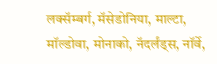लक्सॅम्बर्ग, मॅसेडोनिया, माल्टा, मॉल्डोवा, मोनाको, नॅदर्लंड्स, नॉर्वे,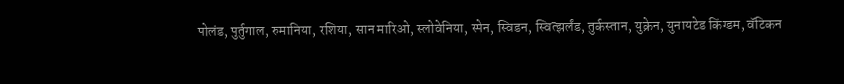पोलंड, पुर्तुगाल, रुमानिया, रशिया, सान मारिओ, स्लोवेनिया, स्पेन, स्विडन, स्वित्झर्लंड, तुर्कस्तान, युक्रेन, युनायटेड किंग्डम, वॅटिकन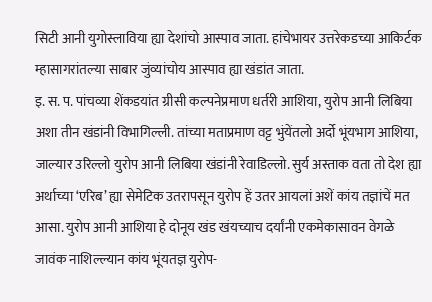सिटी आनी युगोस्लाविया ह्या देशांचो आस्पाव जाता. हांचेभायर उत्तरेकडच्या आकिर्टक म्हासागरांतल्या साबार जुंव्यांचोय आस्पाव ह्या खंडांत जाता.
इ. स. प. पांचव्या शेंकडयांत ग्रीसी कल्पनेप्रमाण धर्तरी आशिया, युरोप आनी लिबिया अशा तीन खंडांनी विभागिल्ली. तांच्या मताप्रमाण वट्ट भुंयेंतलो अर्दो भूंयभाग आशिया, जाल्यार उरिल्लो युरोप आनी लिबिया खंडांनी रेवाडिल्लो. सुर्य अस्ताक वता तो देश ह्या अर्थाच्या ‘एरिब’ ह्या सेमेटिक उतरापसून युरोप हें उतर आयलां अशें कांय तज्ञांचें मत आसा. युरोप आनी आशिया हे दोनूय खंड खंयच्याच दर्यांनी एकमेकासावन वेगळे जावंक नाशिल्ल्यान कांय भूंयतज्ञ युरोप-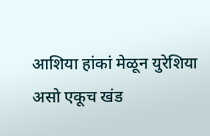आशिया हांकां मेळून युरेशिया असो एकूच खंड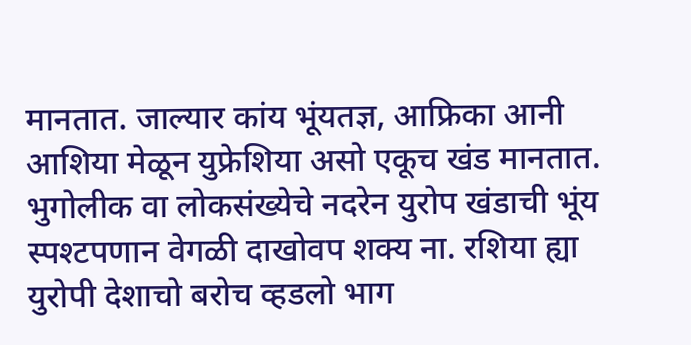मानतात. जाल्यार कांय भूंयतज्ञ, आफ्रिका आनी आशिया मेळून युफ्रेशिया असो एकूच खंड मानतात. भुगोलीक वा लोकसंख्येचे नदरेन युरोप खंडाची भूंय स्पश्टपणान वेगळी दाखोवप शक्य ना. रशिया ह्या युरोपी देशाचो बरोच व्हडलो भाग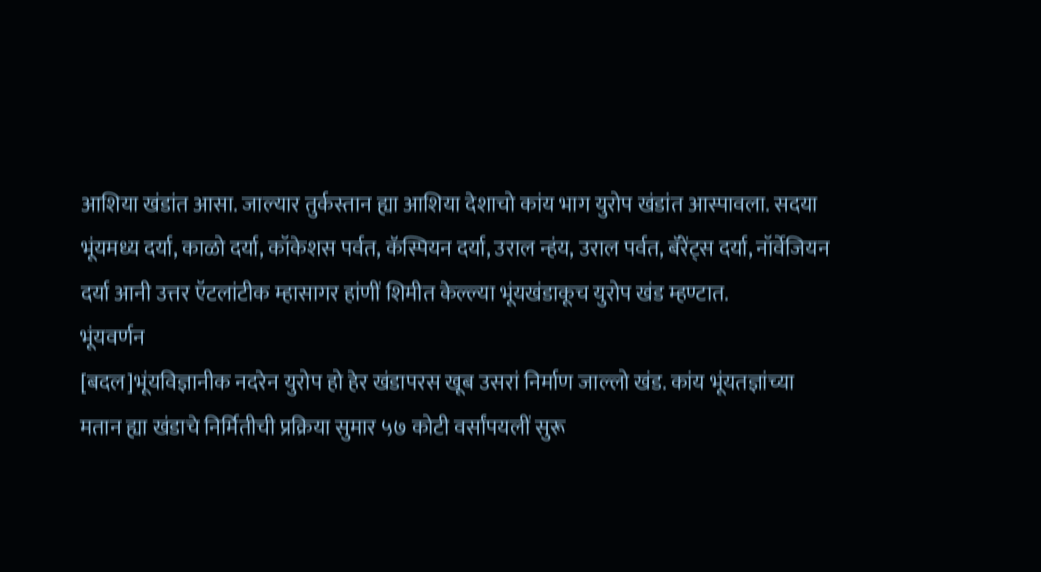आशिया खंडांत आसा. जाल्यार तुर्कस्तान ह्या आशिया देशाचो कांय भाग युरोप खंडांत आस्पावला. सदया भूंयमध्य दर्या, काळो दर्या, कॉकेशस पर्वत, कॅस्पियन दर्या, उराल न्हंय, उराल पर्वत, बॅरेंट्स दर्या, नॉर्वेजियन दर्या आनी उत्तर ऍटलांटीक म्हासागर हांणीं शिमीत केल्ल्या भूंयखंडाकूच युरोप खंड म्हण्टात.
भूंयवर्णन
[बदल]भूंयविज्ञानीक नदरेन युरोप हो हेर खंडापरस खूब उसरां निर्माण जाल्लो खंड. कांय भूंयतज्ञांच्या मतान ह्या खंडाचे निर्मितीची प्रक्रिया सुमार ५७ कोटी वर्सांपयलीं सुरू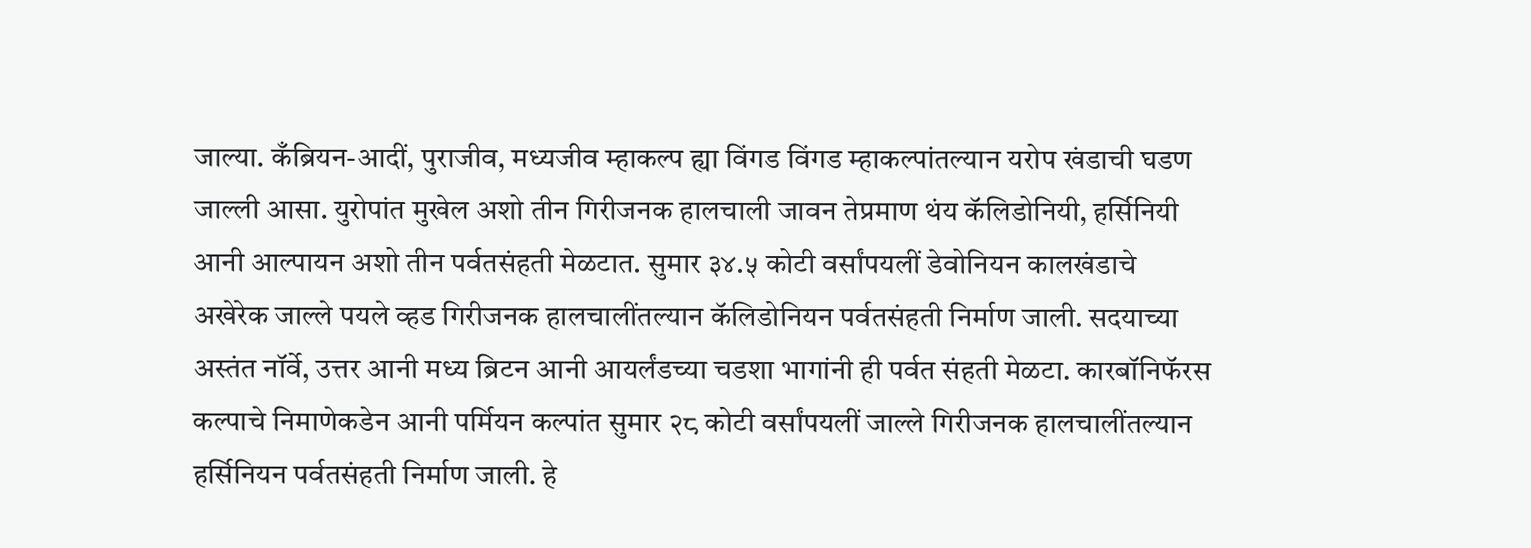जाल्या. कँब्रियन-आदीं, पुराजीव, मध्यजीव म्हाकल्प ह्या विंगड विंगड म्हाकल्पांतल्यान यरोप खंडाची घडण जाल्ली आसा. युरोपांत मुखेल अशो तीन गिरीजनक हालचाली जावन तेप्रमाण थंय कॅलिडोनियी, हर्सिनियी आनी आल्पायन अशो तीन पर्वतसंहती मेळटात. सुमार ३४.५ कोटी वर्सांपयलीं डेवोनियन कालखंडाचे अखेरेक जाल्ले पयले व्हड गिरीजनक हालचालींतल्यान कॅलिडोनियन पर्वतसंहती निर्माण जाली. सदयाच्या अस्तंत नॉर्वे, उत्तर आनी मध्य ब्रिटन आनी आयर्लंडच्या चडशा भागांनी ही पर्वत संहती मेळटा. कारबॉनिफॅरस कल्पाचे निमाणेकडेन आनी पर्मियन कल्पांत सुमार २८ कोटी वर्सांपयलीं जाल्ले गिरीजनक हालचालींतल्यान हर्सिनियन पर्वतसंहती निर्माण जाली. हे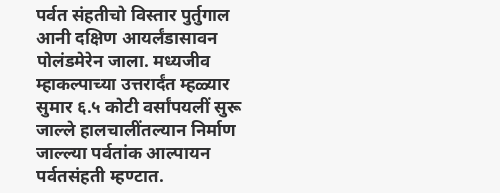पर्वत संहतीचो विस्तार पुर्तुगाल आनी दक्षिण आयर्लंडासावन पोलंडमेरेन जाला. मध्यजीव म्हाकल्पाच्या उत्तरार्दंत म्हळ्यार सुमार ६.५ कोटी वर्सांपयलीं सुरू जाल्ले हालचालींतल्यान निर्माण जाल्ल्या पर्वतांक आल्पायन पर्वतसंहती म्हण्टात.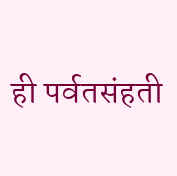ही पर्वतसंहती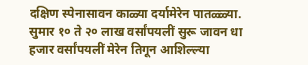दक्षिण स्पेनासावन काळ्या दर्यामेरेन पातळ्ळ्या. सुमार १० ते २० लाख वर्सांपयलीं सुरू जावन धा हजार वर्सांपयलीं मेरेन तिगून आशिल्ल्या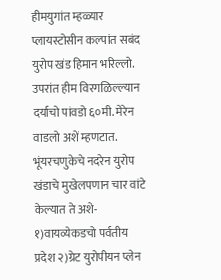हीमयुगांत म्हळ्यार प्लायस्टोसीन कल्पांत सबंद युरोप खंड हिमान भरिल्लो. उपरांत हीम विरगळिल्ल्यान दर्याचो पांवडो ६०मी. मेरेन वाडलो अशें म्हणटात.
भूंयरचणुकेचे नदरेन युरोप खंडाचे मुखेलपणान चार वांटे केल्यात ते अशे- १)वायव्येकडचो पर्वतीय प्रदेश २)ग्रेट युरोपीयन प्लेन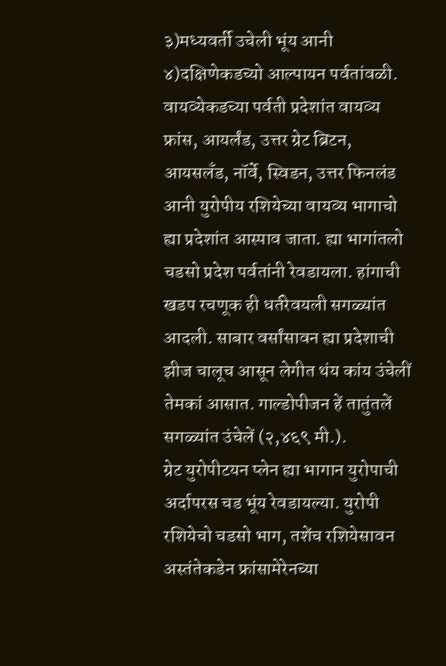३)मध्यवर्ती उचेली भूंय आनी ४)दक्षिणेकडच्यो आल्पायन पर्वतांवळी. वायव्येकडच्या पर्वती प्रदेशांत वायव्य फ्रांस, आयर्लंड, उत्तर ग्रेट ब्रिटन, आयसलँड, नॉर्वे, स्विडन, उत्तर फिनलंड आनी युरोपीय रशियेच्या वायव्य भागाचो ह्या प्रदेशांत आस्पाव जाता. ह्या भागांतलो चडसो प्रदेश पर्वतांनी रेवडायला. हांगाची खडप रचणूक ही धर्तरेवयली सगळ्यांत आदली. साबार वर्सांसावन ह्या प्रदेशाची झीज चालूच आसून लेगीत थंय कांय उंचेलीं तेमकां आसात. गाल्डोपीजन हें तातुंतलें सगळ्यांत उंचेलें (२,४६९ मी.).
ग्रेट युरोपीटयन प्लेन ह्या भागान युरोपाची अर्दापरस चड भूंय रेवडायल्या. युरोपी रशियेचो चडसो भाग, तशेंच रशियेसावन अस्तंतेकडेन फ्रांसामेरेनच्या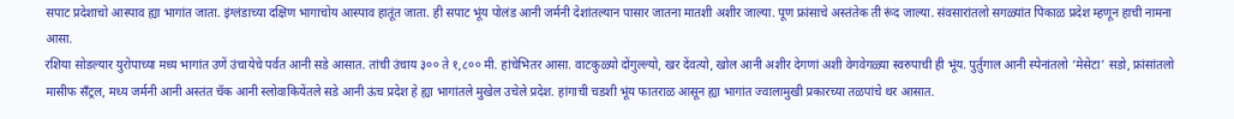सपाट प्रदेशाचो आस्पाव ह्या भागांत जाता. इंग्लंडाच्या दक्षिण भागाचोय आस्पाव हातूंत जाता. ही सपाट भूंय पोलंड आनी जर्मनी देशांतल्यान पासार जातना मातशी अशीर जाल्या. पूण फ्रांसाचे अस्तंतेक ती रूंद जाल्या. संवसारांतलो सगळ्यांत पिकाळ प्रदेश म्हणून हाची नामना आसा.
रशिया सोडल्यार युरोपाच्या मध्य भागांत उणें उंचायेचे पर्वत आनी सडे आसात. तांची उंचाय ३०० ते १,८०० मी. हांचेभितर आसा. वाटकुळ्यो दोंगुल्ल्यो, खर देंवत्यो, खोल आनी अशीर देगणां अशी वेगवेगळ्या स्वरुपाची ही भूंय. पुर्तुगाल आनी स्पेनांतलो ‘मेसेटा’ सडो, फ्रांसांतलो मासीफ सँट्रल, मध्य जर्मनी आनी अस्तंत चॅक आनी स्लोवाकियेंतले सडे आनी ऊंच प्रदेश हे ह्या भागांतले मुखेल उचेले प्रदेश. हांगाची चडशी भूंय फातराळ आसून ह्या भागांत ज्वालामुखी प्रकारच्या तळपांचे थर आसात.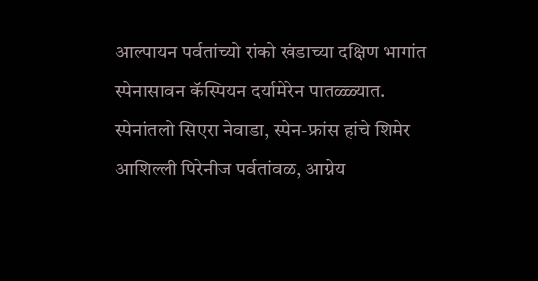आल्पायन पर्वतांच्यो रांको खंडाच्या दक्षिण भागांत स्पेनासावन कॅस्पियन दर्यामेरेन पातळ्ळ्यात. स्पेनांतलो सिएरा नेवाडा, स्पेन-फ्रांस हांचे शिमेर आशिल्ली पिरेनीज पर्वतांवळ, आग्नेय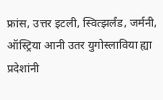फ्रांस, उत्तर इटली, स्वित्झर्लंड, जर्मनी, ऑस्ट्रिया आनी उतर युगोस्लाविया ह्या प्रदेशांनी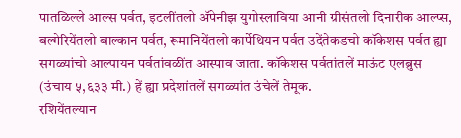पातळिल्ले आल्स पर्वत, इटलींतलो ॲपेनीझ युगोस्लाविया आनी ग्रीसंतलो दिनारीक आल्प्स, बल्गेरियेंतलो बाल्कान पर्वत, रूमानियेंतलो कार्पेथियन पर्वत उदेंतेकडचो कॉकेशस पर्वत ह्या सगळ्यांचो आल्पायन पर्वतांवळींत आस्पाव जाता. कॉकेशस पर्वतांतलें माऊंट एलब्रुस (उंचाय ५,६३३ मी.) हें ह्या प्रदेशांतलें सगळ्यांत उंचेलें तेमूक.
रशियेंतल्यान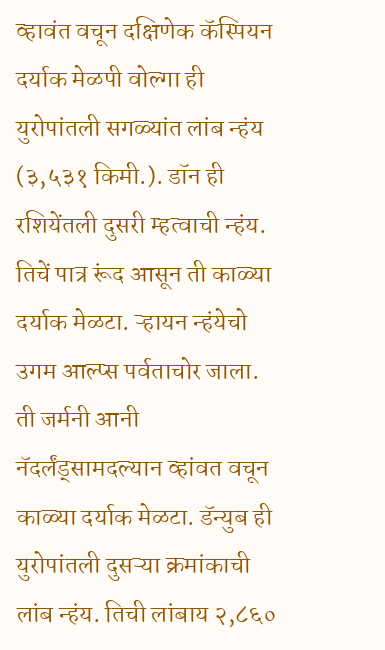व्हावंत वचून दक्षिणेक कॅस्पियन दर्याक मेळपी वोल्गा ही युरोपांतली सगळ्यांत लांब न्हंय (३,५३१ किमी.). डॉन ही रशियेंतली दुसरी म्हत्वाची न्हंय. तिचें पात्र रूंद आसून ती काळ्या दर्याक मेळटा. ऱ्हायन न्हंयेचो उगम आल्प्स पर्वताचोर जाला. ती जर्मनी आनी नॅदर्लंड्सामदल्यान व्हांवत वचून काळ्या दर्याक मेळटा. डॅन्युब ही युरोपांतली दुसऱ्या क्रमांकाची लांब न्हंय. तिची लांबाय २,८६०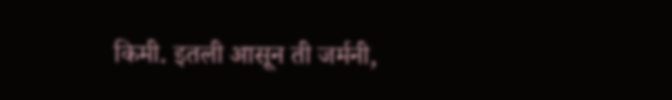किमी. इतली आसून ती जर्मनी,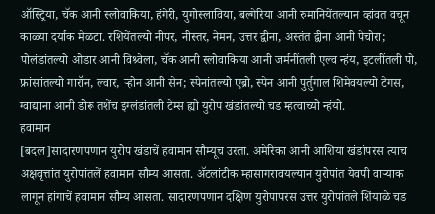ऑस्ट्रिया, चॅक आनी स्लोवाकिया, हंगेरी, युगोस्लाविया, बल्गेरिया आनी रुमानियेंतल्यान व्हांवत वचून काळ्या दर्याक मेळटा. रशियेंतल्यो नीपर, नीस्तर, नेमन, उत्तर द्वीना, अस्तंत द्वीना आनी पेचोरा; पोलंडांतल्यो ओडार आनी विश्र्वेला, चॅक आनी स्लोवाकिया आनी जर्मनींतली एल्व न्हंय, इटलींतली पो, फ्रांसांतल्यो गारॉन, ल्वार, ऱ्होन आनी सेन; स्पेनांतल्यो एब्रो, स्पेन आनी पुर्तुगाल शिमेवयल्यो टेगस, ग्वाद्याना आनी डोरू तशेंच इग्लंडांतली टेम्स ह्यो युरोप खंडांतल्यो चड म्हत्वाच्यो न्हंयो.
हवामान
[बदल]सादारणपणान युरोप खंडाचें हवामान सौम्यूच उरता. अमेरिका आनी आशिया खंडांपरस त्याच अक्षवृत्तांत युरोपांतलें हवामान सौम्य आसता. ॲटलांटीक म्हासागरावयल्यान युरोपांत येवपी वाऱ्याक लागून हांगाचें हवामान सौम्य आसता. सादारणपणान दक्षिण युरोपापरस उत्तर युरोपांतले शिंयाळे चड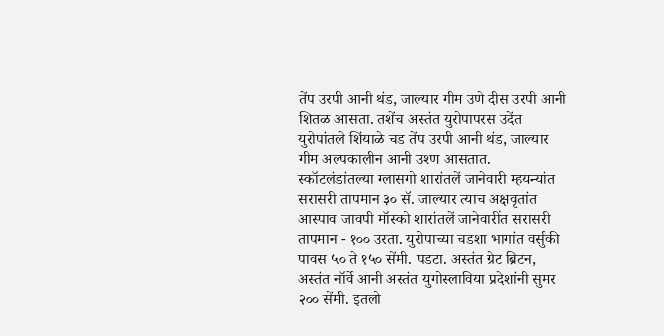तेंप उरपी आनी थंड, जाल्यार गीम उणे दीस उरपी आनी शितळ आसता. तशेंच अस्तंत युरोपापरस उदेंत युरोपांतले शिंयाळे चड तेंप उरपी आनी थंड, जाल्यार गीम अल्पकालीन आनी उश्ण आसतात. स्कॉटलंडांतल्या ग्लासगो शारांतलें जानेवारी म्हयन्यांत सरासरी तापमान ३० सॅ. जाल्यार त्याच अक्षवृतांत आस्पाव जावपी मॉस्को शारांतलें जानेवारींत सरासरी तापमान - १०० उरता. युरोपाच्या चडशा भागांत वर्सुकी पावस ५० ते १५० सेंमी. पडटा. अस्तंत ग्रेट ब्रिटन, अस्तंत नॉर्वे आनी अस्तंत युगोस्लाविया प्रदेशांनी सुमर २०० सेंमी. इतलो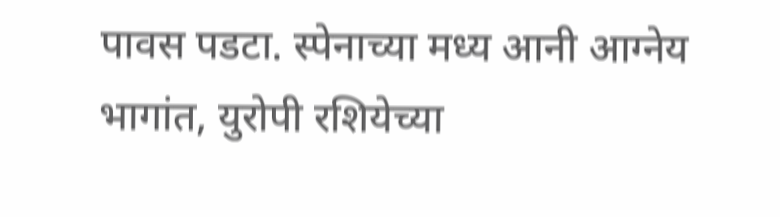पावस पडटा. स्पेनाच्या मध्य आनी आग्नेय भागांत, युरोपी रशियेच्या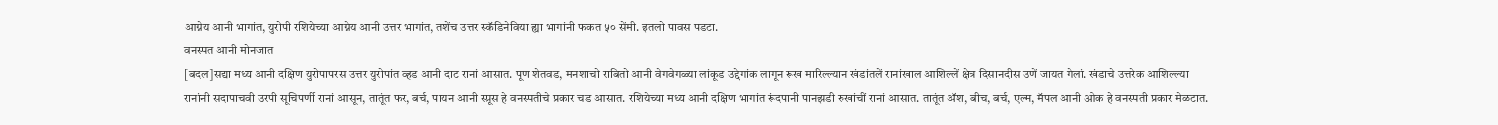आग्नेय आनी भागांत, युरोपी रशियेच्या आग्नेय आनी उत्तर भागांत, तशेंच उत्तर स्कॅडिनेविया ह्या भागांनी फकत ५० सेंमी. इतलो पावस पडटा.
वनस्पत आनी मोनजात
[बदल]सद्या मध्य आनी दक्षिण युरोपापरस उत्तर युरोपांत व्हड आनी दाट रानां आसात. पूण शेतवड, मनशाचो राबितो आनी वेगवेगळ्या लांकूड उद्देगांक लागून रूख मारिल्ल्यान खंडांतलें रानांखाल आशिल्लें क्षेत्र दिसानदीस उणें जायत गेलां. खंडाचे उत्तरेक आशिल्ल्या रानांनी सदापाचवी उरपी सूचिपर्णी रानां आसून, तातूंत फर, बर्च, पायन आनी स्प्रूस हे वनस्पतीचे प्रकार चड आसात. रशियेच्या मध्य आनी दक्षिण भागांत रूंदपानी पानझडी रुखांचीं रानां आसात. तातूंत ॲश, बीच, बर्च, एल्म, मॅपल आनी ओक हे वनस्पती प्रकार मेळटात.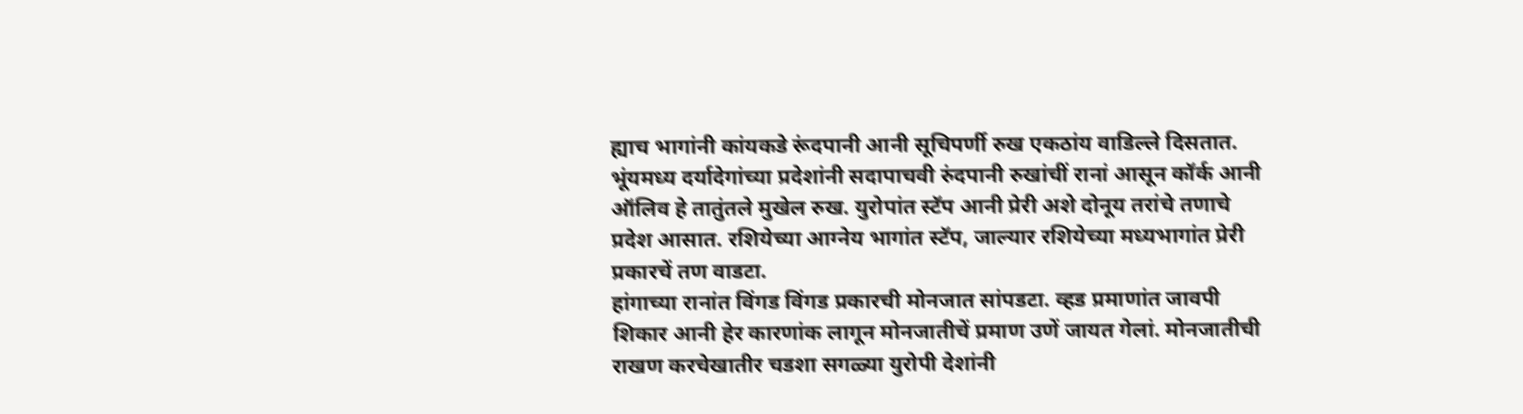ह्याच भागांनी कांयकडे रूंदपानी आनी सूचिपर्णी रुख एकठांय वाडिल्ले दिसतात. भूंयमध्य दर्यादेगांच्या प्रदेशांनी सदापाचवी रुंदपानी रुखांचीं रानां आसून कॉर्क आनी ऑलिव हे तातुंतले मुखेल रुख. युरोपांत स्टॅप आनी प्रेरी अशे दोनूय तरांचे तणाचे प्रदेश आसात. रशियेच्या आग्नेय भागांत स्टॅप, जाल्यार रशियेच्या मध्यभागांत प्रेरी प्रकारचें तण वाडटा.
हांगाच्या रानांत विंगड विंगड प्रकारची मोनजात सांपडटा. व्हड प्रमाणांत जावपी शिकार आनी हेर कारणांक लागून मोनजातीचें प्रमाण उणें जायत गेलां. मोनजातीची राखण करचेखातीर चडशा सगळ्या युरोपी देशांनी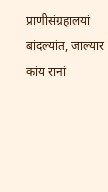प्राणीसंग्रहालयां बांदल्यांत, जाल्यार कांय रानां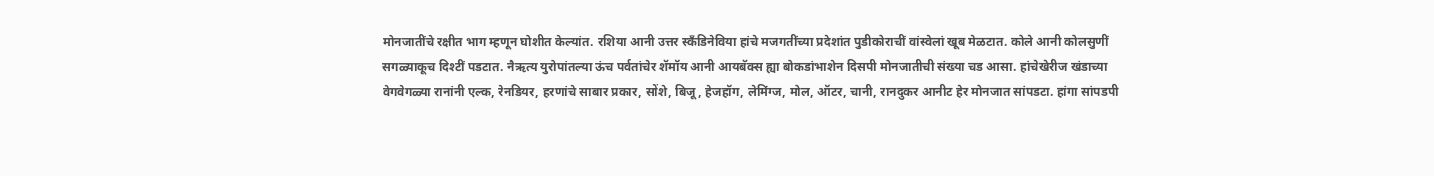मोनजातींचे रक्षीत भाग म्हणून घोशीत केल्यांत. रशिया आनी उत्तर स्कँडिनेविया हांचे मजगतींच्या प्रदेशांत पुडीकोराचीं वांस्वेलां खूब मेळटात. कोले आनी कोलसुणीं सगळ्याकूच दिश्टीं पडटात. नैऋत्य युरोपांतल्या ऊंच पर्वतांचेर शॅमॉय आनी आयबॅक्स ह्या बोकडांभाशेन दिसपी मोनजातीची संख्या चड आसा. हांचेखेरीज खंडाच्या वेगवेगळ्या रानांनी एल्क, रेनडियर, हरणांचे साबार प्रकार, सोंशे, बिजू, हेजहॉग, लेमिंग्ज, मोल, ऑटर, चानी, रानदुकर आनीट हेर मोनजात सांपडटा. हांगा सांपडपी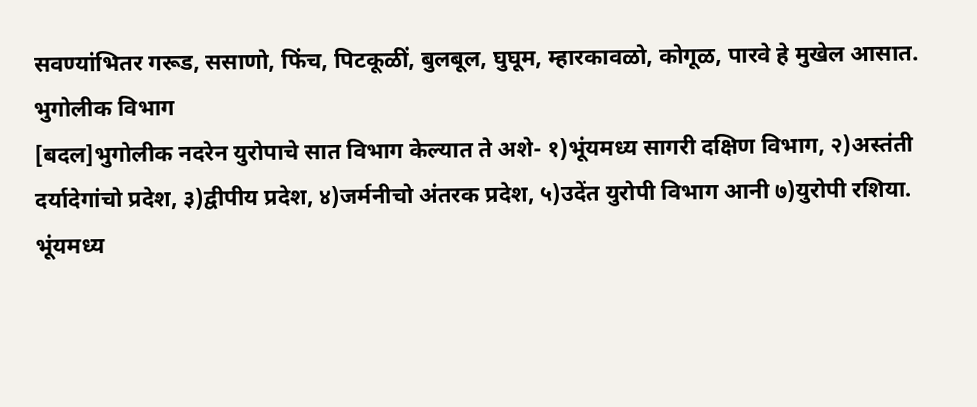सवण्यांभितर गरूड, ससाणो, फिंच, पिटकूळीं, बुलबूल, घुघूम, म्हारकावळो, कोगूळ, पारवे हे मुखेल आसात.
भुगोलीक विभाग
[बदल]भुगोलीक नदरेन युरोपाचे सात विभाग केल्यात ते अशे- १)भूंयमध्य सागरी दक्षिण विभाग, २)अस्तंती दर्यादेगांचो प्रदेश, ३)द्वीपीय प्रदेश, ४)जर्मनीचो अंतरक प्रदेश, ५)उदेंत युरोपी विभाग आनी ७)युरोपी रशिया.
भूंयमध्य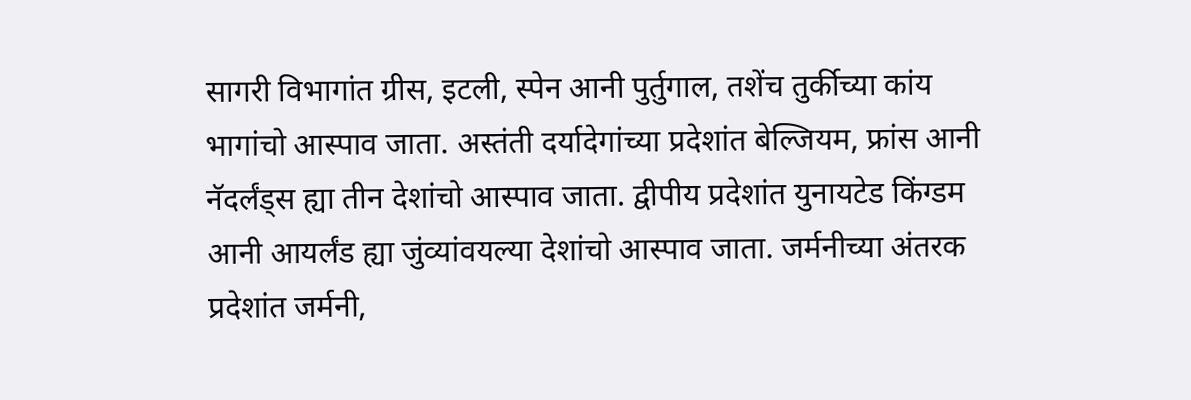सागरी विभागांत ग्रीस, इटली, स्पेन आनी पुर्तुगाल, तशेंच तुर्कीच्या कांय भागांचो आस्पाव जाता. अस्तंती दर्यादेगांच्या प्रदेशांत बेल्जियम, फ्रांस आनी नॅदर्लंड्स ह्या तीन देशांचो आस्पाव जाता. द्वीपीय प्रदेशांत युनायटेड किंग्डम आनी आयर्लंड ह्या जुंव्यांवयल्या देशांचो आस्पाव जाता. जर्मनीच्या अंतरक प्रदेशांत जर्मनी,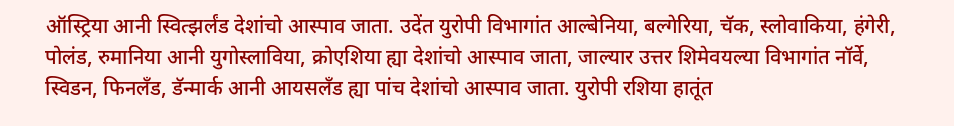ऑस्ट्रिया आनी स्वित्झर्लंड देशांचो आस्पाव जाता. उदेंत युरोपी विभागांत आल्बेनिया, बल्गेरिया, चॅक, स्लोवाकिया, हंगेरी, पोलंड, रुमानिया आनी युगोस्लाविया, क्रोएशिया ह्या देशांचो आस्पाव जाता, जाल्यार उत्तर शिमेवयल्या विभागांत नॉर्वे, स्विडन, फिनलँड, डॅन्मार्क आनी आयसलँड ह्या पांच देशांचो आस्पाव जाता. युरोपी रशिया हातूंत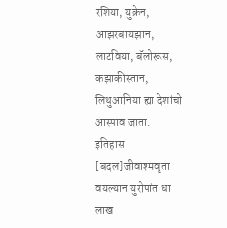रशिया, युक्रेन, आझरबायझान, लाटविया, बॅलोरूस, कझाकीस्तान, लिथुआनिया ह्या देशांचो आस्पाव जाता.
इतिहास
[बदल]जीवाश्मवृता वयल्यान युरोपांत धा लाख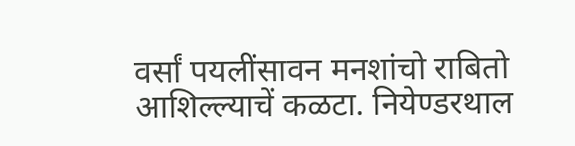वर्सां पयलींसावन मनशांचो राबितो आशिल्ल्याचें कळटा. नियेण्डरथाल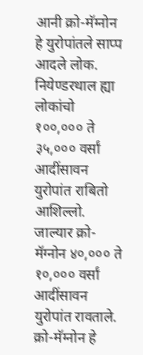आनी क्रो-मॅग्नोन हे युरोपांतले साप्प आदले लोक. नियेण्डरथाल ह्या लोकांचो १००,००० ते ३५,००० वर्सां आदींसावन युरोपांत राबितो आशिल्लो. जाल्यार क्रो-मॅग्नोन ४०,००० ते १०,००० वर्सां आदींसावन युरोपांत रावताले. क्रो-मॅग्नोन हे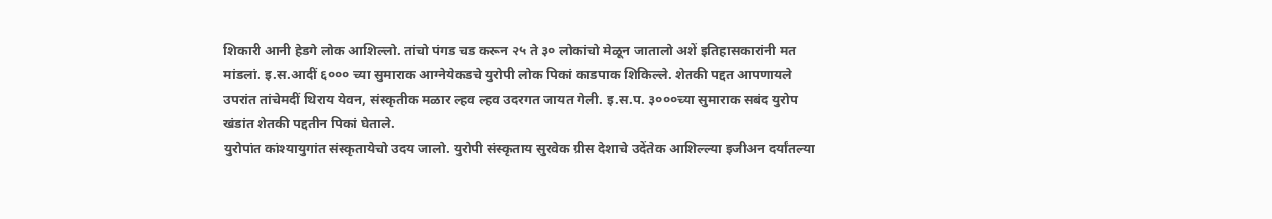शिकारी आनी हेडगे लोक आशिल्लो. तांचो पंगड चड करून २५ ते ३० लोकांचो मेळून जातालो अशें इतिहासकारांनी मत मांडलां. इ.स.आदीं ६००० च्या सुमाराक आग्नेयेकडचे युरोपी लोक पिकां काडपाक शिकिल्ले. शेतकी पद्दत आपणायले उपरांत तांचेमदीं थिराय येवन, संस्कृतीक मळार ल्हव ल्हव उदरगत जायत गेली. इ.स.प. ३०००च्या सुमाराक सबंद युरोप खंडांत शेतकी पद्दतीन पिकां घेताले.
युरोपांत कांश्यायुगांत संस्कृतायेचो उदय जालो. युरोपी संस्कृताय सुरवेक ग्रीस देशाचे उदेंतेक आशिल्ल्या इजीअन दर्यांतल्या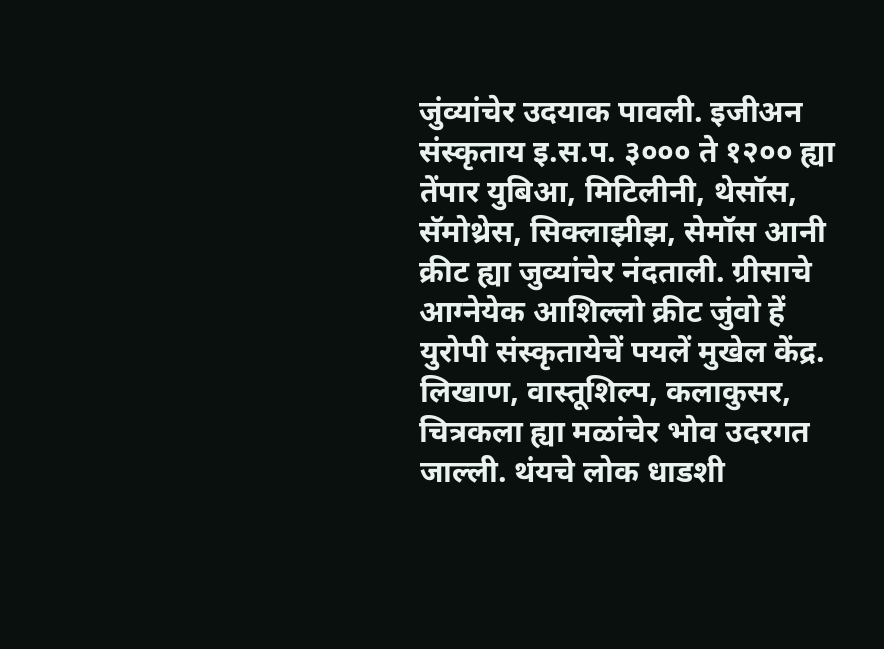जुंव्यांचेर उदयाक पावली. इजीअन संस्कृताय इ.स.प. ३००० ते १२०० ह्या तेंपार युबिआ, मिटिलीनी, थेसॉस, सॅमोथ्रेस, सिक्लाझीझ, सेमॉस आनी क्रीट ह्या जुव्यांचेर नंदताली. ग्रीसाचे आग्नेयेक आशिल्लो क्रीट जुंवो हें युरोपी संस्कृतायेचें पयलें मुखेल केंद्र. लिखाण, वास्तूशिल्प, कलाकुसर, चित्रकला ह्या मळांचेर भोव उदरगत जाल्ली. थंयचे लोक धाडशी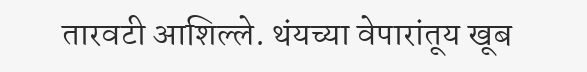तारवटी आशिल्ले. थंयच्या वेपारांतूय खूब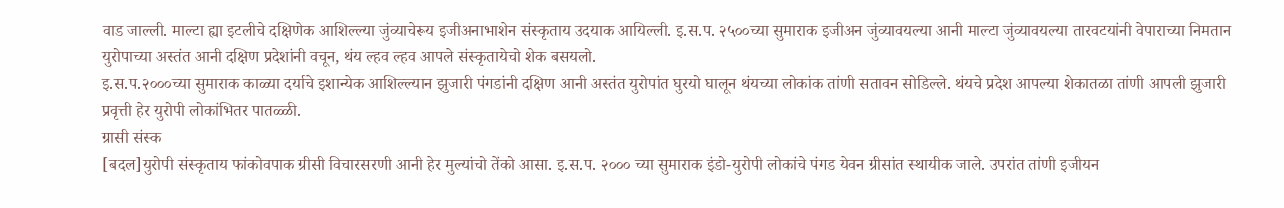वाड जाल्ली. माल्टा ह्या इटलीचे दक्षिणेक आशिल्ल्या जुंव्याचेरूय इजीअनाभाशेन संस्कृताय उदयाक आयिल्ली. इ.स.प. २५००च्या सुमाराक इजीअन जुंव्यावयल्या आनी माल्टा जुंव्यावयल्या तारवटयांनी वेपाराच्या निमतान युरोपाच्या अस्तंत आनी दक्षिण प्रदेशांनी वचून, थंय ल्हव ल्हव आपले संस्कृतायेचो शेक बसयलो.
इ.स.प.२०००च्या सुमाराक काळ्या दर्याचे इशान्येक आशिल्ल्यान झुजारी पंगडांनी दक्षिण आनी अस्तंत युरोपांत घुरयो घालून थंयच्या लोकांक तांणी सतावन सोडिल्ले. थंयचे प्रदेश आपल्या शेकातळा तांणी आपली झुजारी प्रवृत्ती हेर युरोपी लोकांभितर पातळ्ळी.
ग्रासी संस्क
[बदल]युरोपी संस्कृताय फांकोवपाक ग्रीसी विचारसरणी आनी हेर मुल्यांचो तेंको आसा. इ.स.प. २००० च्या सुमाराक इंडो-युरोपी लोकांचे पंगड येवन ग्रीसांत स्थायीक जाले. उपरांत तांणी इजीयन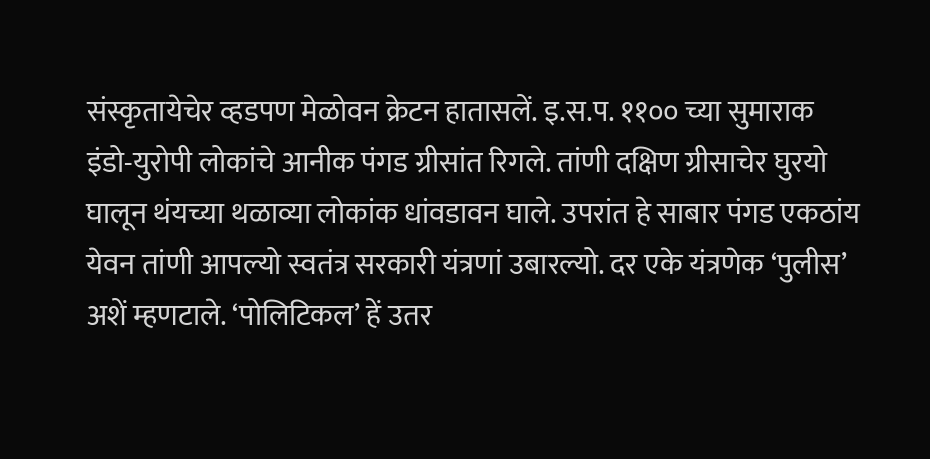संस्कृतायेचेर व्हडपण मेळोवन क्रेटन हातासलें. इ.स.प. ११०० च्या सुमाराक इंडो-युरोपी लोकांचे आनीक पंगड ग्रीसांत रिगले. तांणी दक्षिण ग्रीसाचेर घुरयो घालून थंयच्या थळाव्या लोकांक धांवडावन घाले. उपरांत हे साबार पंगड एकठांय येवन तांणी आपल्यो स्वतंत्र सरकारी यंत्रणां उबारल्यो. दर एके यंत्रणेक ‘पुलीस’ अशें म्हणटाले. ‘पोलिटिकल’ हें उतर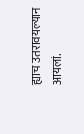ह्याच उतरावयल्यान आयलां.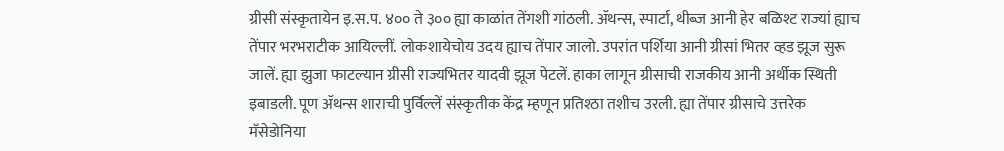ग्रीसी संस्कृतायेन इ.स.प. ४०० ते ३०० ह्या काळांत तेंगशी गांठली. ॲथन्स, स्पार्टा, थीब्ज आनी हेर बळिश्ट राज्यां ह्याच तेंपार भरभराटीक आयिल्लीं. लोकशायेचोय उदय ह्याच तेंपार जालो. उपरांत पर्शिया आनी ग्रीसां भितर व्हड झूज सुरू जालें. ह्या झुजा फाटल्यान ग्रीसी राज्यभितर यादवी झूज पेटलें. हाका लागून ग्रीसाची राजकीय आनी अर्थीक स्थिती इबाडली. पूण ॲथन्स शाराची पुर्विल्लें संस्कृतीक केंद्र म्हणून प्रतिश्ठा तशीच उरली. ह्या तेंपार ग्रीसाचे उत्तरेक मॅसेडोनिया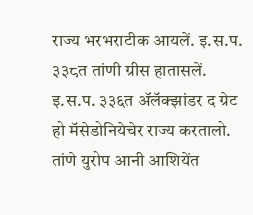राज्य भरभराटीक आयलें. इ.स.प. ३३८त तांणी ग्रीस हातासलें. इ.स.प. ३३६त ॲलॅक्झांडर द ग्रेट हो मॅसेडोनियेचेर राज्य करतालो. तांणे युरोप आनी आशियेंत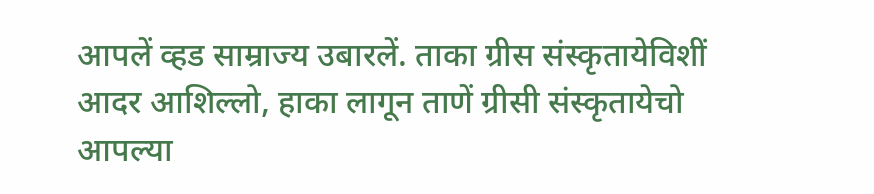आपलें व्हड साम्राज्य उबारलें. ताका ग्रीस संस्कृतायेविशीं आदर आशिल्लो, हाका लागून ताणें ग्रीसी संस्कृतायेचो आपल्या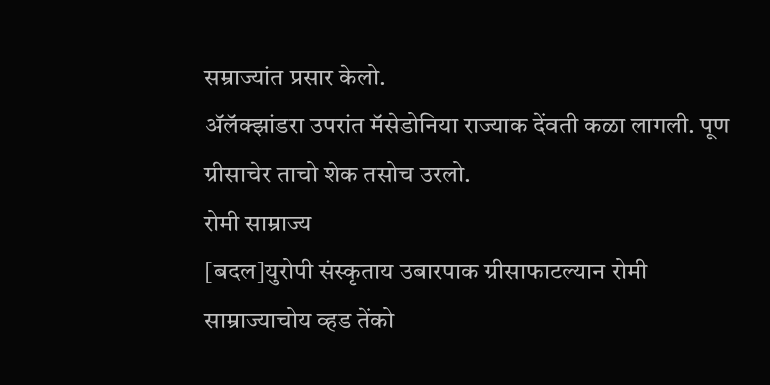सम्राज्यांत प्रसार केलो.
ॲलॅक्झांडरा उपरांत मॅसेडोनिया राज्याक देंवती कळा लागली. पूण ग्रीसाचेर ताचो शेक तसोच उरलो.
रोमी साम्राज्य
[बदल]युरोपी संस्कृताय उबारपाक ग्रीसाफाटल्यान रोमी साम्राज्याचोय व्हड तेंको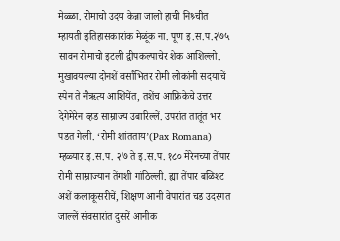मेळ्ळा. रोमाचो उदय केन्ना जालो हाची निश्र्चीत म्हायती इतिहासकारांक मेळूंक ना. पूण इ.स.प.२७५ सावन रोमाचो इटली द्वीपकल्पाचेर शेक आशिल्लो. मुखावयल्या दोनशें वर्सांभितर रोमी लोकांनी सदयाचें स्पेन ते नैऋत्य आशियेंत, तशेंच आफ्रिकेचे उत्तर देगेमेरेन व्हड साम्राज्य उबारिल्लें. उपरांत तातूंत भर पडत गेली. ‘रोमी शांतताय’(Pax Romana) म्हळ्यार इ.स.प. २७ ते इ.स.प. १८० मेरेनच्या तेंपार रोमी साम्राज्यान तेंगशी गांठिल्ली. ह्या तेंपार बळिश्ट अशें कलाकूसरीचें, शिक्षण आनी वेपारांत चड उदरगत जाल्लें संवसारांत दुसरें आनीक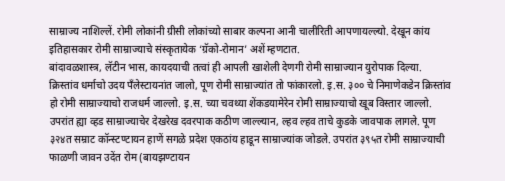साम्राज्य नाशिल्लें. रोमी लोकांनी ग्रीसी लोकांच्यो साबार कल्पना आनी चालीरिती आपणायल्ल्यो. देखून कांय इतिहासकार रोमी साम्राज्याचे संस्कृतायेक ‘ग्रॅको-रोमान’ अशें म्हणटात.
बांदावळशास्त्र, लॅटीन भास, कायदयाची तत्वां ही आपली खाशेली देणगी रोमी साम्राज्यान युरोपाक दिल्या. क्रिस्तांव धर्माचो उदय पँलेस्टायनांत जालो, पूण रोमी साम्राज्यांत तो फांकारलो. इ.स. ३०० चे निमाणेकडेन क्रिस्तांव हो रोमी साम्राज्याचो राजधर्म जाल्लो. इ.स. च्या चवथ्या शेंकडयामेरेन रोमी साम्राज्याचो खूब विस्तार जाल्लो. उपरांत ह्या व्हड साम्राज्याचेर देखरेख दवरपाक कठीण जाल्ल्यान, ल्हव ल्हव ताचे कुडके जावपाक लागले. पूण ३२४त सम्राट कॉन्स्टण्टायन हाणें सगळे प्रदेश एकठांय हाडून साम्राज्यांक जोडले. उपरांत ३९५त रोमी साम्राज्याची फाळणी जावन उदेंत रोम (बायझण्टायन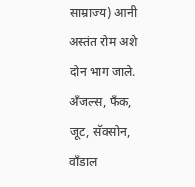साम्राज्य) आनी अस्तंत रोम अशे दोन भाग जाले.
अँजल्स, फँक, जूट, सॅक्सोन, वाँडाल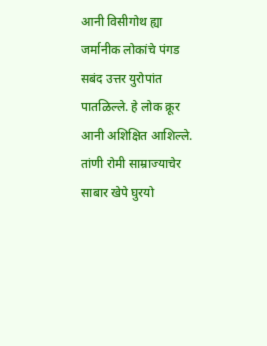आनी विसीगोथ ह्या जर्मानीक लोकांचे पंगड सबंद उत्तर युरोपांत पातळिल्ले. हे लोक क्रूर आनी अशिक्षित आशिल्ले. तांणी रोमी साम्राज्याचेर साबार खेपे घुरयो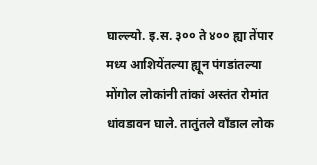घाल्ल्यो. इ.स. ३०० ते ४०० ह्या तेंपार मध्य आशियेंतल्या ह्यून पंगडांतल्या मोंगोल लोकांनी तांकां अस्तंत रोमांत धांवडावन घाले. तातुंतले वाँडाल लोक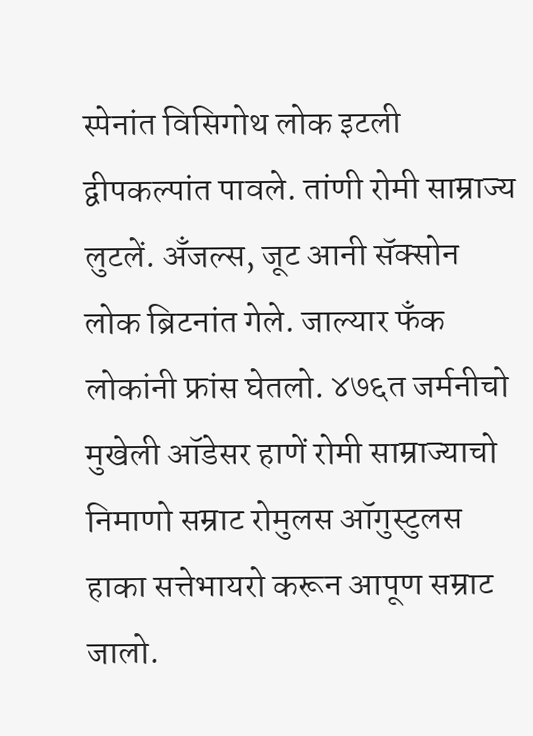स्पेनांत विसिगोथ लोक इटली द्वीपकल्पांत पावले. तांणी रोमी साम्राज्य लुटलें. अँजल्स, जूट आनी सॅक्सोन लोक ब्रिटनांत गेले. जाल्यार फँक लोकांनी फ्रांस घेतलो. ४७६त जर्मनीचो मुखेली ऑडेसर हाणें रोमी साम्राज्याचो निमाणो सम्राट रोमुलस ऑगुस्टुलस हाका सत्तेभायरो करून आपूण सम्राट जालो.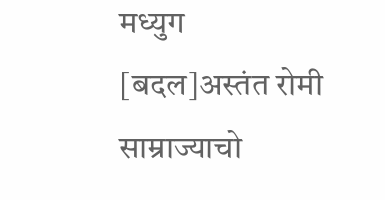मध्युग
[बदल]अस्तंत रोमी साम्राज्याचो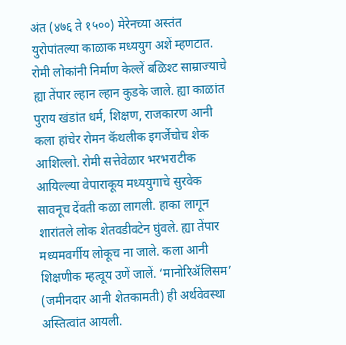अंत (४७६ ते १५००) मेरेनच्या अस्तंत युरोपांतल्या काळाक मध्ययुग अशें म्हणटात. रोमी लोकांनी निर्माण केल्लें बळिश्ट साम्राज्याचे ह्या तेंपार ल्हान ल्हान कुडके जाले. ह्या काळांत पुराय खंडांत धर्म, शिक्षण, राजकारण आनी कला हांचेर रोमन कॅथलीक इगर्जेचोच शेक आशिल्लो. रोमी सत्तेवेळार भरभराटीक आयिल्ल्या वेपाराकूय मध्ययुगाचे सुरवेक सावनूच देंवती कळा लागली. हाका लागून शारांतले लोक शेतवडीवटेन घुंवले. ह्या तेंपार मध्यमवर्गीय लोकूच ना जाले. कला आनी शिक्षणीक म्हत्वूय उणें जालें. ‘मानोरिॲलिसम’ (जमीनदार आनी शेतकामती) ही अर्थवेवस्था अस्तित्वांत आयली.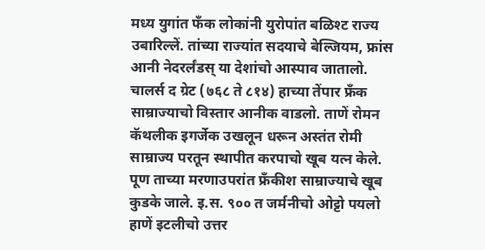मध्य युगांत फँक लोकांनी युरोपांत बळिश्ट राज्य उबारिल्लें. तांच्या राज्यांत सदयाचे बेल्जियम, फ्रांस आनी नेदरर्लंडस् या देशांचो आस्पाव जातालो. चालर्स द ग्रेट (७६८ ते ८१४) हाच्या तेंपार फ्रँक साम्राज्याचो विस्तार आनीक वाडलो. ताणें रोमन कॅथलीक इगर्जेक उखलून धरून अस्तंत रोमी साम्राज्य परतून स्थापीत करपाचो खूब यत्न केले. पूण ताच्या मरणाउपरांत फ्रँकीश साम्राज्याचे खूब कुडके जाले. इ.स. ९०० त जर्मनीचो ओट्टो पयलो हाणें इटलीचो उत्तर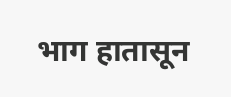भाग हातासून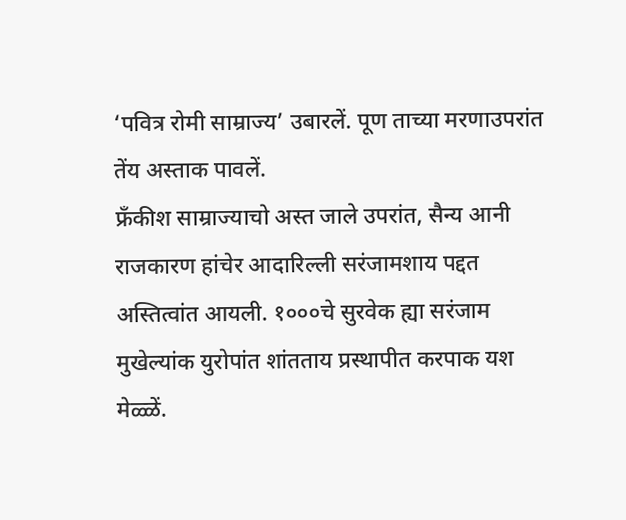‘पवित्र रोमी साम्राज्य’ उबारलें. पूण ताच्या मरणाउपरांत तेंय अस्ताक पावलें.
फ्रँकीश साम्राज्याचो अस्त जाले उपरांत, सैन्य आनी राजकारण हांचेर आदारिल्ली सरंजामशाय पद्दत अस्तित्वांत आयली. १०००चे सुरवेक ह्या सरंजाम मुखेल्यांक युरोपांत शांतताय प्रस्थापीत करपाक यश मेळ्ळें.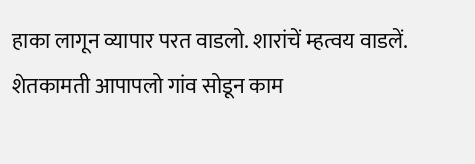हाका लागून व्यापार परत वाडलो. शारांचें म्हत्वय वाडलें. शेतकामती आपापलो गांव सोडून काम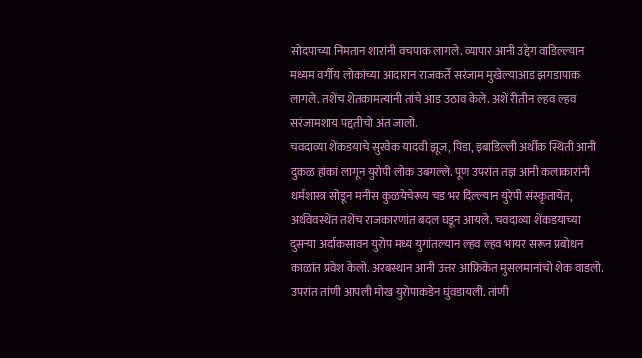सोदपाच्या निमतान शारांनी वचपाक लागले. व्यापार आनी उद्देग वाडिल्ल्यान मध्यम वर्गीय लोकांच्या आदारान राजकर्ते सरंजाम मुखेल्याआड झगडापाक लागले. तशेंच शेतकामत्यांनी तांचे आड उठाव केले. अशें रीतीन ल्हव ल्हव सरंजामशाय पद्दतीचो अंत जालो.
चवदाव्या शेंकडयाचे सुरवेक यादवी झूज, पिडा, इबाडिल्ली अर्थीक स्थिती आनी दुकळ हांकां लागून युरोपी लोक उबगल्ले. पूण उपरांत तज्ञ आनी कलाकारांनी धर्मशास्त्र सोडून मनीस कुळयेचेरूय चड भर दिल्ल्यान युरेपी संस्कृतायेंत, अर्थवेवस्थेंत तशेंच राजकारणांत बदल घडून आयले. चवदाव्या शेंकडयाच्या दुसऱ्या अर्दाकसावन युरोप मध्य युगांतल्यान ल्हव ल्हव भायर सरून प्रबोधन काळांत प्रवेश केलो. अरबस्थान आनी उत्तर आफ्रिकेंत मुसलमानांचो शेक वाडलो. उपरांत तांणी आपली मोख युरोपाकडेन घुंवडायली. तांणी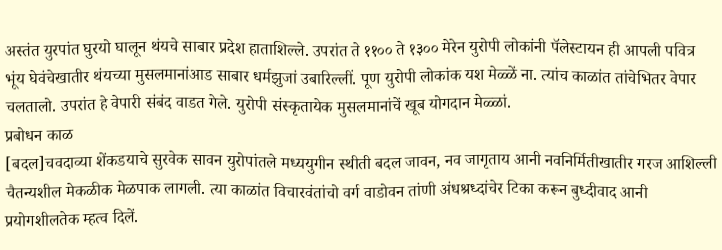अस्तंत युरपांत घुरयो घालून थंयचे साबार प्रदेश हाताशिल्ले. उपरांत ते ११०० ते १३०० मेरेन युरोपी लोकांनी पॅलेस्टायन ही आपली पवित्र भूंय घेवंचेखातीर थंयच्या मुसलमानांआड साबार धर्मझुजां उबारिल्लीं. पूण युरोपी लोकांक यश मेळ्ळें ना. त्यांच काळांत तांचेभितर वेपार चलतालो. उपरांत हे वेपारी संबंद वाडत गेले. युरोपी संस्कृतायेक मुसलमानांचें खूब योगदान मेळ्ळां.
प्रबोधन काळ
[बदल]चवदाव्या शेंकडयाचे सुरवेक सावन युरोपांतले मध्ययुगीन स्थीती बदल जावन, नव जागृताय आनी नवनिर्मितीखातीर गरज आशिल्ली चैतन्यशील मेकळीक मेळपाक लागली. त्या काळांत विचारवंतांचो वर्ग वाडोवन तांणी अंधश्रध्दांचेर टिका करून बुध्दीवाद आनी प्रयोगशीलतेक म्हत्व दिलें.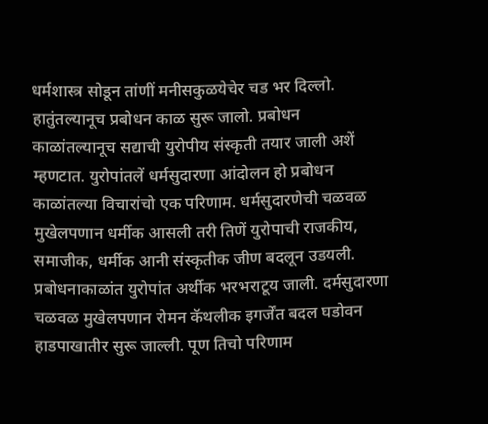धर्मशास्त्र सोडून तांणीं मनीसकुळयेचेर चड भर दिल्लो. हातुंतल्यानूच प्रबोधन काळ सुरू जालो. प्रबोधन काळांतल्यानूच सद्याची युरोपीय संस्कृती तयार जाली अशें म्हणटात. युरोपांतलें धर्मसुदारणा आंदोलन हो प्रबोधन काळांतल्या विचारांचो एक परिणाम. धर्मसुदारणेची चळवळ मुखेलपणान धर्मीक आसली तरी तिणें युरोपाची राजकीय, समाजीक, धर्मीक आनी संस्कृतीक जीण बदलून उडयली. प्रबोधनाकाळांत युरोपांत अर्थीक भरभराटूय जाली. दर्मसुदारणा चळवळ मुखेलपणान रोमन कॅथलीक इगर्जेंत बदल घडोवन हाडपाखातीर सुरू जाल्ली. पूण तिचो परिणाम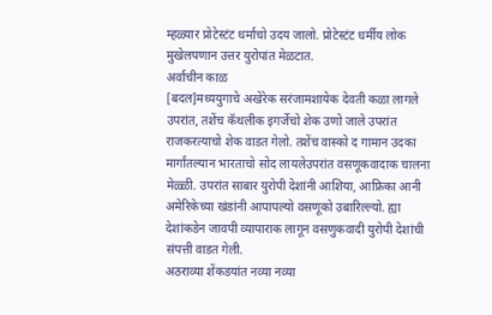म्हळ्यार प्रोटेस्टंट धर्माचो उदय जालो. प्रोटेस्टंट धर्मीय लोक मुखेलपणान उत्तर युरोपांत मेळटात.
अर्वाचीन काळ
[बदल]मध्ययुगाचे अखेरेक सरंजामशायेक देवती कळा लागले उपरांत, तशेंच कॅथलीक इगर्जेचो शेक उणो जाले उपरांत राजकरत्याचो शेक वाडत गेलो. तशेंच वास्को द गामान उदका मार्गांतल्यान भारताचो सोद लायलेउपरांत वसणूकवादाक चालना मेळ्ळी. उपरांत साबार युरोपी देशांनी आशिया, आफ्रिका आनी अमेरिकेच्या खंडांनी आपापल्यो वसणूको उबारिल्ल्यो. ह्या देशांकडेन जावपी व्यापाराक लागून वसणुकवादी युरोपी देशांची संपत्ती वाडत गेली.
अठराव्या शेंकडयांत नव्या नव्या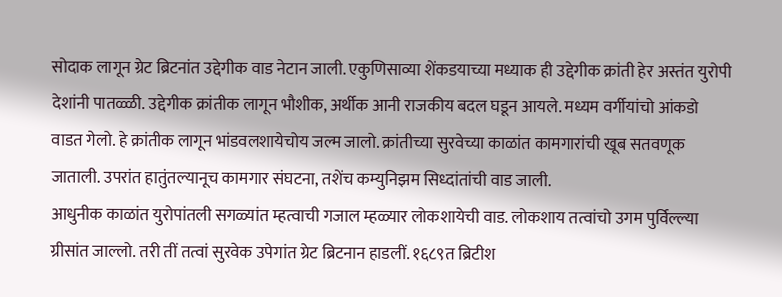सोदाक लागून ग्रेट ब्रिटनांत उद्देगीक वाड नेटान जाली. एकुणिसाव्या शेंकडयाच्या मध्याक ही उद्देगीक क्रांती हेर अस्तंत युरोपी देशांनी पातळ्ळी. उद्देगीक क्रांतीक लागून भौशीक, अर्थीक आनी राजकीय बदल घडून आयले. मध्यम वर्गीयांचो आंकडो वाडत गेलो. हे क्रांतीक लागून भांडवलशायेचोय जल्म जालो. क्रांतीच्या सुरवेच्या काळांत कामगारांची खूब सतवणूक जाताली. उपरांत हातुंतल्यानूच कामगार संघटना, तशेंच कम्युनिझम सिध्दांतांची वाड जाली.
आधुनीक काळांत युरोपांतली सगळ्यांत म्हत्वाची गजाल म्हळ्यार लोकशायेची वाड. लोकशाय तत्वांचो उगम पुर्विल्ल्या ग्रीसांत जाल्लो. तरी तीं तत्वां सुरवेक उपेगांत ग्रेट ब्रिटनान हाडलीं. १६८९त ब्रिटीश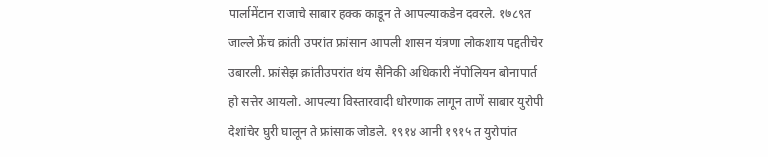पार्लामेंटान राजाचे साबार हक्क काडून ते आपल्याकडेन दवरले. १७८९त जाल्ले फ्रेंच क्रांती उपरांत फ्रांसान आपली शासन यंत्रणा लोकशाय पद्दतीचेर उबारली. फ्रांसेझ क्रांतीउपरांत थंय सैनिकी अधिकारी नॅपोलियन बोनापार्त हो सत्तेर आयलो. आपल्या विस्तारवादी धोरणाक लागून ताणें साबार युरोपी देशांचेर घुरी घालून ते फ्रांसाक जोडले. १९१४ आनी १९१५ त युरोपांत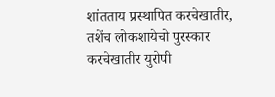शांतताय प्रस्थापित करचेखातीर, तशेंच लोकशायेचो पुरस्कार करचेखातीर युरोपी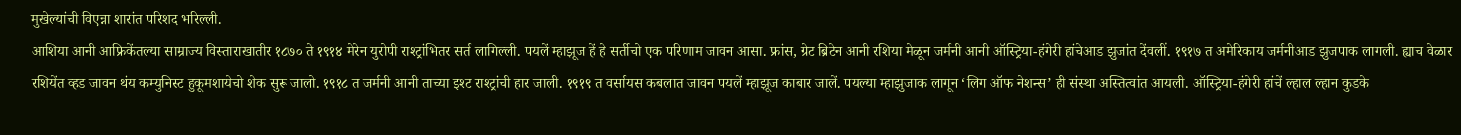मुखेल्यांची विएन्ना शारांत परिशद भरिल्ली.
आशिया आनी आफ्रिकेंतल्या साम्राज्य विस्ताराखातीर १८७० ते १९१४ मेरेन युरोपी राश्ट्रांभितर सर्त लागिल्ली. पयलें म्हाझूज हें हे सर्तीचो एक परिणाम जावन आसा. फ्रांस, ग्रेट ब्रिटेन आनी रशिया मेळून जर्मनी आनी ऑस्ट्रिया-हंगेरी हांचेआड झुजांत देंवलीं. १९१७ त अमेरिकाय जर्मनीआड झुजपाक लागली. ह्याच वेळार रशियेंत व्हड जावन थंय कम्युनिस्ट हुकूमशायेचो शेक सुरू जालो. १९१८ त जर्मनी आनी ताच्या इश्ट राश्ट्रांची हार जाली. १९१९ त वर्सायस कबलात जावन पयलें म्हाझूज काबार जालें. पयल्या म्हाझुजाक लागून ‘लिग ऑफ नेशन्स’ ही संस्था अस्तित्वांत आयली. ऑस्ट्रिया-हंगेरी हांचें ल्हाल ल्हान कुडके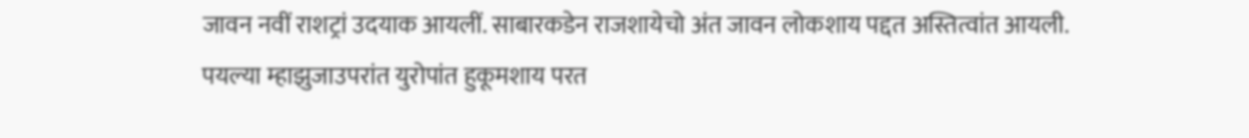जावन नवीं राशट्रां उदयाक आयलीं. साबारकडेन राजशायेचो अंत जावन लोकशाय पद्दत अस्तित्वांत आयली.
पयल्या म्हाझुजाउपरांत युरोपांत हुकूमशाय परत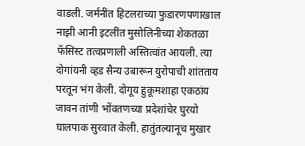वाडली. जर्मनींत हिटलराच्या फुडारणपणाखाल नाझी आनी इटलींत मुसोलिनीच्या शेकतळा फॅसिस्ट तत्वप्रणाली अस्तित्वांत आयली. त्या दोगांयनी व्हड सैन्य उबारून युरोपाची शांतताय परतून भंग केली. दोगूय हुकूमशाहा एकठांय जावन तांणी भोंवतणच्या प्रदेशांचेर घुरयो घालपाक सुरवात केली. हातुंतल्यानूच मुखार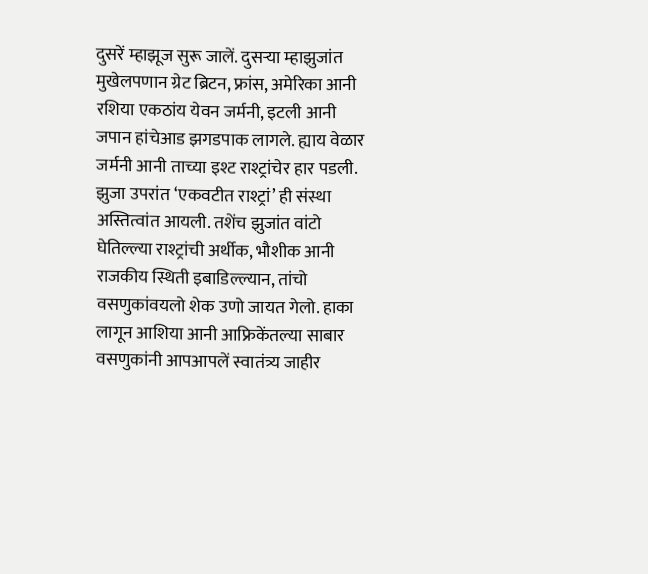दुसरें म्हाझूज सुरू जालें. दुसऱ्या म्हाझुजांत मुखेलपणान ग्रेट ब्रिटन, फ्रांस, अमेरिका आनी रशिया एकठांय येवन जर्मनी, इटली आनी जपान हांचेआड झगडपाक लागले. ह्याय वेळार जर्मनी आनी ताच्या इश्ट राश्ट्रांचेर हार पडली. झुजा उपरांत ‘एकवटीत राश्ट्रां’ ही संस्था अस्तित्वांत आयली. तशेंच झुजांत वांटो घेतिल्ल्या राश्ट्रांची अर्थीक, भौशीक आनी राजकीय स्थिती इबाडिल्ल्यान, तांचो वसणुकांवयलो शेक उणो जायत गेलो. हाका लागून आशिया आनी आफ्रिकेंतल्या साबार वसणुकांनी आपआपलें स्वातंत्र्य जाहीर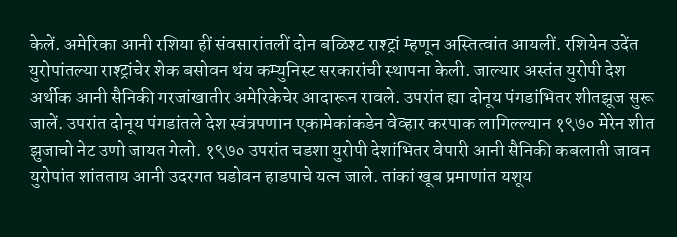केलें. अमेरिका आनी रशिया हीं संवसारांतलीं दोन बळिश्ट राश्ट्रां म्हणून अस्तित्वांत आयलीं. रशियेन उदेंत युरोपांतल्या राश्ट्रांचेर शेक बसोवन थंय कम्युनिस्ट सरकारांची स्थापना केली. जाल्यार अस्तंत युरोपी देश अर्थीक आनी सैनिकी गरजांखातीर अमेरिकेचेर आदारून रावले. उपरांत ह्या दोनूय पंगडांभितर शीतझूज सुरू जालें. उपरांत दोनूय पंगडांतले देश स्वंत्रपणान एकामेकांकडेन वेव्हार करपाक लागिल्ल्यान १९७० मेरेन शीत झुजाचो नेट उणो जायत गेलो. १९७० उपरांत चडशा युरोपी देशांभितर वेपारी आनी सैनिकी कबलाती जावन युरोपांत शांतताय आनी उदरगत घडोवन हाडपाचे यत्न जाले. तांकां खूब प्रमाणांत यशूय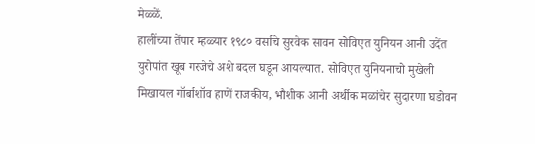मेळ्ळें.
हालींच्या तेंपार म्हळ्यार १९८० वर्साचे सुरवेक सावन सोविएत युनियन आनी उदेंत युरोपांत खूब गरजेचे अशे बदल घडून आयल्यात. सोविएत युनियनाचो मुखेली मिखायल गॉर्बाशॉव हाणें राजकीय, भौशीक आनी अर्थीक मळांचेर सुदारणा घडोवन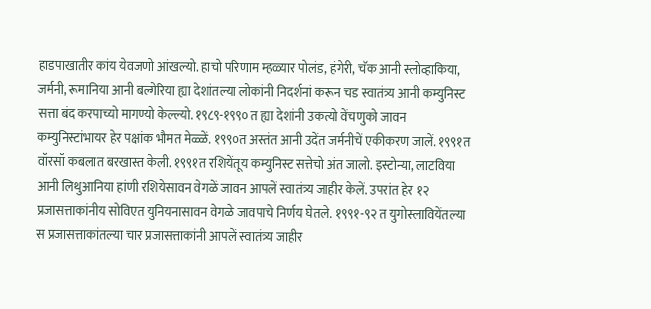हाडपाखातीर कांय येवजणो आंखल्यो. हाचो परिणाम म्हळ्यार पोलंड, हंगेरी, चॅक आनी स्लोव्हाकिया, जर्मनी, रूमानिया आनी बल्गेरिया ह्या देशांतल्या लोकांनी निदर्शनां करून चड स्वातंत्र्य आनी कम्युनिस्ट सत्ता बंद करपाच्यो मागण्यो केल्ल्यो. १९८९-१९९० त ह्या देशांनी उकत्यो वेंचणुको जावन कम्युनिस्टांभायर हेर पक्षांक भौमत मेळ्ळें. १९९०त अस्तंत आनी उदेंत जर्मनीचें एकीकरण जालें. १९९१त वॉरसॉ कबलात बरखास्त केली. १९९१त रशियेंतूय कम्युनिस्ट सत्तेचो अंत जालो. इस्टोन्या, लाटविया आनी लिथुआनिया हांणी रशियेसावन वेगळें जावन आपलें स्वातंत्र्य जाहीर केलें. उपरांत हेर १२ प्रजासत्ताकांनीय सोविएत युनियनासावन वेगळे जावपाचे निर्णय घेतले. १९९१-९२ त युगोस्लावियेंतल्या स प्रजासत्ताकांतल्या चार प्रजासत्ताकांनी आपलें स्वातंत्र्य जाहीर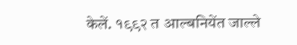केलें. १९९२ त आल्बनियेंत जाल्ले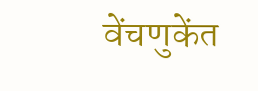वेंचणुकेंत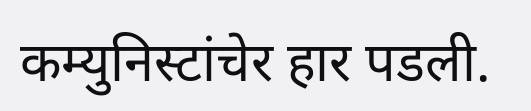कम्युनिस्टांचेर हार पडली.